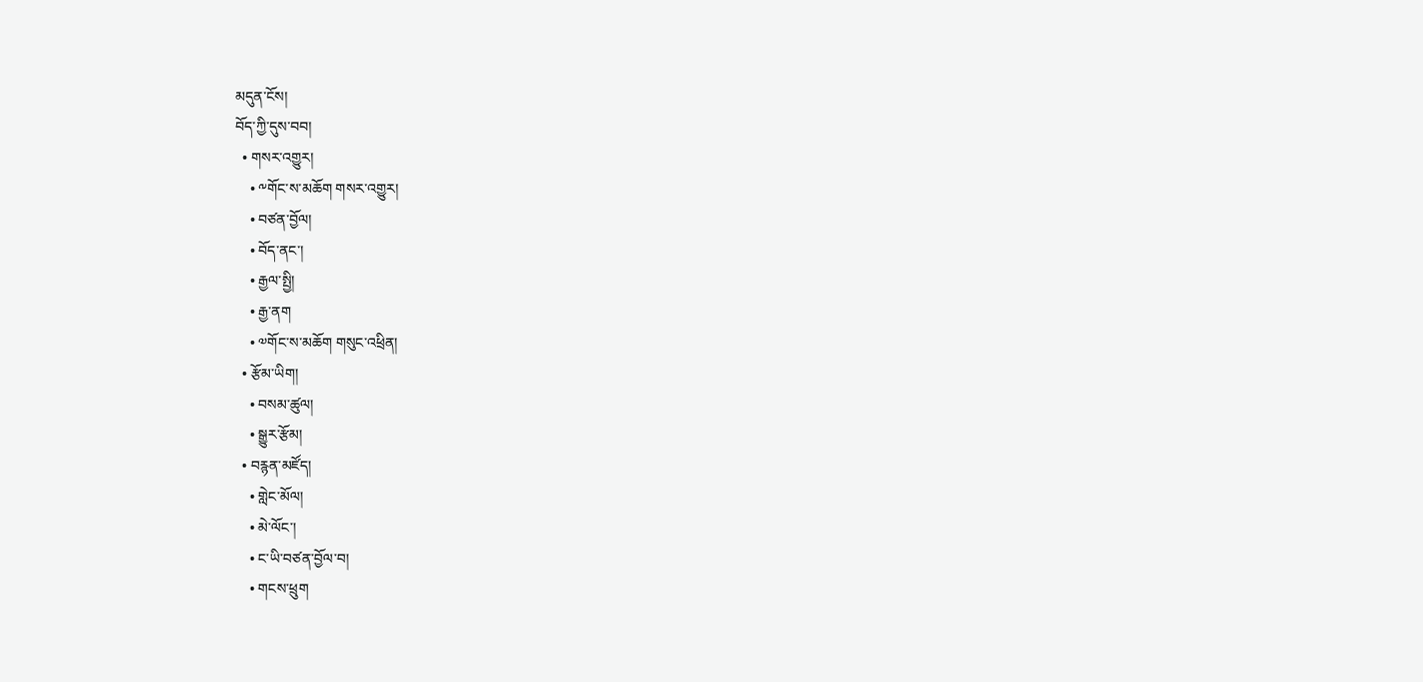མདུན་ངོས།
བོད་ཀྱི་དུས་བབ།
  • གསར་འགྱུར།
    • ༸གོང་ས་མཆོག གསར་འགྱུར།
    • བཙན་བྱོལ།
    • བོད་ནང་།
    • རྒྱལ་སྤྱི།
    • རྒྱ་ནག
    • ༧གོང་ས་མཆོག གསུང་འཕྲིན།
  • རྩོམ་ཡིག།
    • བསམ་ཚུལ།
    • སྒྱུར་རྩོམ།
  • བརྙན་མཛོད།
    • གླེང་མོལ།
    • མེ་ལོང་།
    • ང་ཡི་བཙན་བྱོལ་བ།
    • གངས་ཕྲུག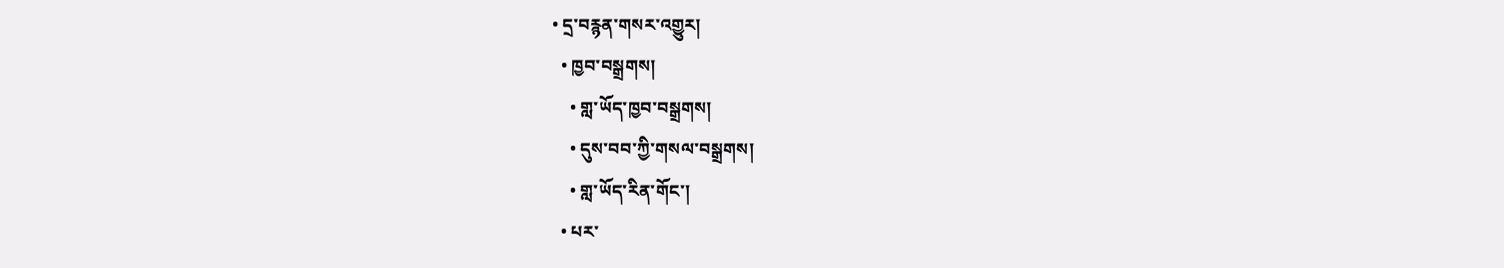• དྲ་བརྙན་གསར་འགྱུར།
  • ཁྱབ་བསྒྲགས།
    • གླ་ཡོད་ཁྱབ་བསྒྲགས།
    • དུས་བབ་ཀྱི་གསལ་བསྒྲགས།
    • གླ་ཡོད་རིན་གོང་།
  • པར་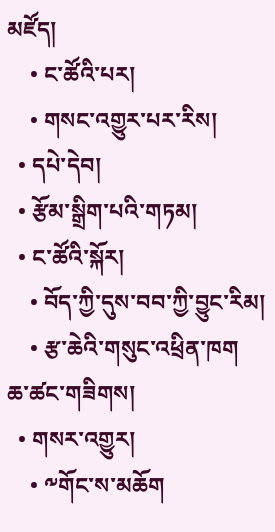མཛོད།
    • ང་ཚོའི་པར།
    • གསང་འགྱུར་པར་རིས།
  • དཔེ་དེབ།
  • རྩོམ་སྒྲིག་པའི་གཏམ།
  • ང་ཚོའི་སྐོར།
    • བོད་ཀྱི་དུས་བབ་ཀྱི་བྱུང་རིམ།
    • རྩ་ཆེའི་གསུང་འཕྲིན་ཁག
ཆ་ཚང་གཟིགས།
  • གསར་འགྱུར།
    • ༸གོང་ས་མཆོག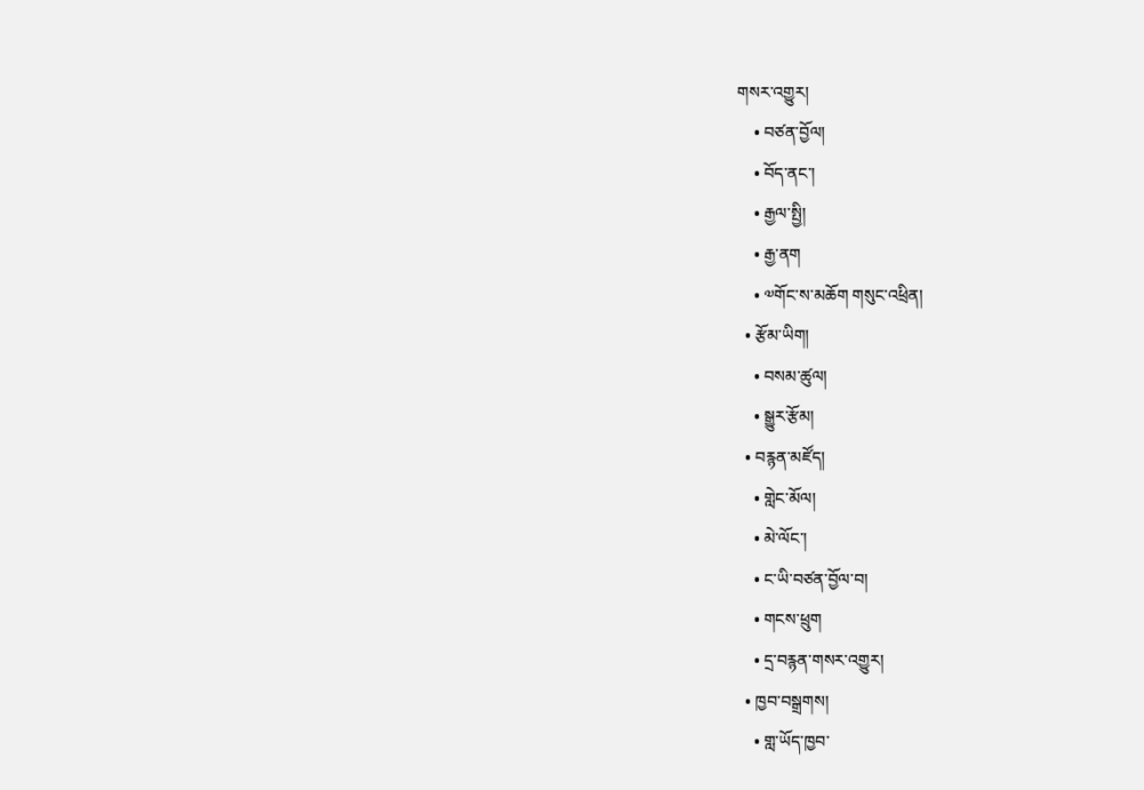གསར་འགྱུར།
    • བཙན་བྱོལ།
    • བོད་ནང་།
    • རྒྱལ་སྤྱི།
    • རྒྱ་ནག
    • ༧གོང་ས་མཆོག གསུང་འཕྲིན།
  • རྩོམ་ཡིག།
    • བསམ་ཚུལ།
    • སྒྱུར་རྩོམ།
  • བརྙན་མཛོད།
    • གླེང་མོལ།
    • མེ་ལོང་།
    • ང་ཡི་བཙན་བྱོལ་བ།
    • གངས་ཕྲུག
    • དྲ་བརྙན་གསར་འགྱུར།
  • ཁྱབ་བསྒྲགས།
    • གླ་ཡོད་ཁྱབ་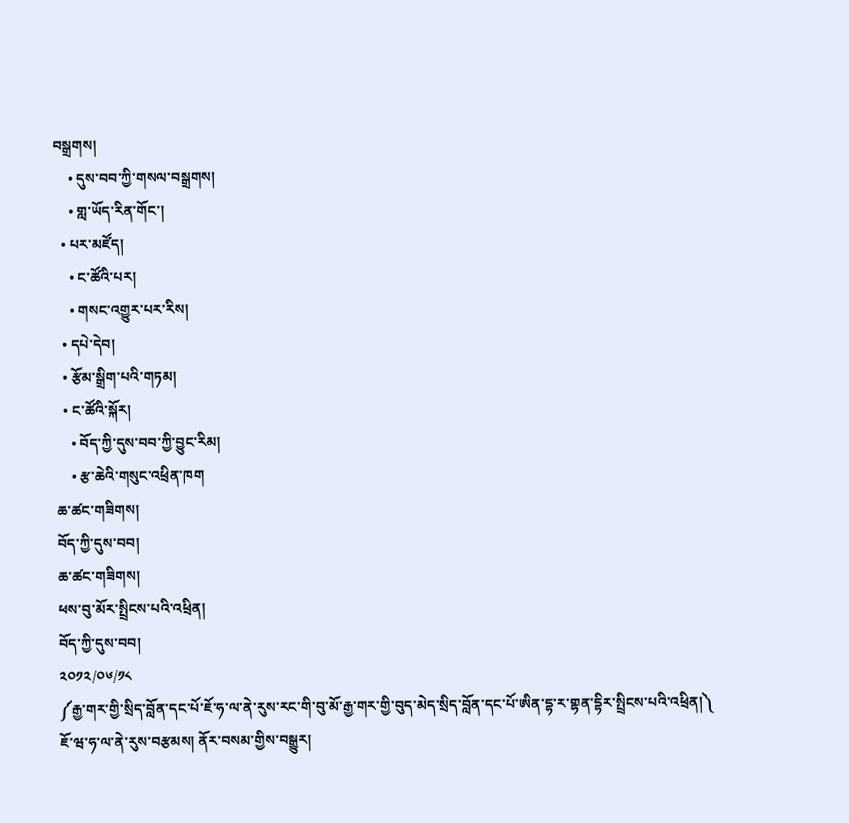བསྒྲགས།
    • དུས་བབ་ཀྱི་གསལ་བསྒྲགས།
    • གླ་ཡོད་རིན་གོང་།
  • པར་མཛོད།
    • ང་ཚོའི་པར།
    • གསང་འགྱུར་པར་རིས།
  • དཔེ་དེབ།
  • རྩོམ་སྒྲིག་པའི་གཏམ།
  • ང་ཚོའི་སྐོར།
    • བོད་ཀྱི་དུས་བབ་ཀྱི་བྱུང་རིམ།
    • རྩ་ཆེའི་གསུང་འཕྲིན་ཁག
ཆ་ཚང་གཟིགས།
བོད་ཀྱི་དུས་བབ།
ཆ་ཚང་གཟིགས།
ཕས་བུ་མོར་སྤྲིངས་པའི་འཕྲིན།
བོད་ཀྱི་དུས་བབ།
༢༠༡༢/༠༦/༡༨
༼རྒྱ་གར་གྱི་སྲིད་བློན་དང་པོ་ཇོ་ཧ་ལ་ནེ་རུས་རང་གི་བུ་མོ་རྒྱ་གར་གྱི་བུད་མེད་སྲིད་བློན་དང་པོ་ཨིན་དྷ་ར་གྷན་དྷིར་སྤྲིངས་པའི་འཕྲིན།༽
ཇོ་ཝ་ཧ་ལ་ནེ་རུས་བརྩམས། ནོར་བསམ་གྱིས་བསྒྱུར།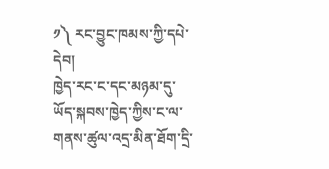༡༽ རང་བྱུང་ཁམས་ཀྱི་དཔེ་དེབ།
ཁྱེད་རང་ང་དང་མཉམ་དུ་ཡོད་སྐབས་ཁྱེད་ཀྱིས་ང་ལ་གནས་ཚུལ་འདྲ་མིན་ཐོག་དྲི་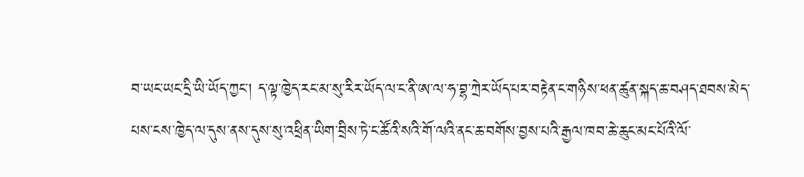བ་ཡང་ཡང་དྲི་ཡི་ཡོད་ཀྱང་། ད་ལྟ་ཁྱེད་རང་མ་སུ་རིར་ཡོད་ལ་ང་ནི་ཨ་ལ་ཧ་བྷ་ཀྲེར་ཡོད་པར་བརྟེན་ང་གཉིས་ཕན་ཚུན་སྐད་ཆ་བཤད་ཐབས་མེད་པས་ངས་ཁྱེད་ལ་དུས་ནས་དུས་སུ་འཕྲིན་ཡིག་བྲིས་ཏེ་ང་ཚོའི་སའི་གོ་ལའི་ནང་ཆ་བགོས་བྱས་པའི་རྒྱལ་ཁབ་ཆེ་ཆུང་མང་པོའི་ལོ་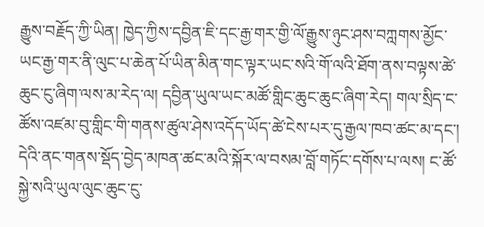རྒྱུས་བརྗོད་ཀྱི་ཡིན། ཁྱེད་ཀྱིས་དབྱིན་ཇི་དང་རྒྱ་གར་གྱི་ལོ་རྒྱུས་ཉུང་ཤས་བཀླགས་མྱོང་ཡང་རྒྱ་གར་ནི་ལུང་པ་ཆེན་པོ་ཡིན་མིན་གང་ལྟར་ཡང་སའི་གོ་ལའི་ཐོག་ནས་བལྟས་ཚེ་ཆུང་ངུ་ཞིག་ལས་མ་རེད་ལ། དབྱིན་ཡུལ་ཡང་མཚོ་གླིང་ཆུང་ཆུང་ཞིག་རེད། གལ་སྲིད་ང་ཚོས་འཛམ་བུ་གླིང་གི་གནས་ཚུལ་ཤེས་འདོད་ཡོད་ཚེ་ངེས་པར་དུ་རྒྱལ་ཁབ་ཚང་མ་དང་། དེའི་ནང་གནས་སྡོད་བྱེད་མཁན་ཚང་མའི་སྐོར་ལ་བསམ་བློ་གཏོང་དགོས་པ་ལས། ང་ཚོ་སྐྱེ་སའི་ཡུལ་ལུང་ཆུང་ངུ་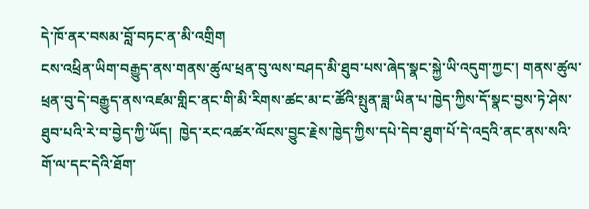དེ་ཁོ་ནར་བསམ་བློ་བཏང་ན་མི་འགྲིག
ངས་འཕྲིན་ཡིག་བརྒྱུད་ནས་གནས་ཚུལ་ཕྲན་བུ་ལས་བཤད་མི་ཐུབ་པས་ཞེད་སྣང་སྐྱེ་ཡི་འདུག་ཀྱང་། གནས་ཚུལ་ཕྲན་བུ་དེ་བརྒྱུད་ནས་འཛམ་གླིང་ནང་གི་མི་རིགས་ཚང་མ་ང་ཚོའི་སྤུན་ཟླ་ཡིན་པ་ཁྱེད་ཀྱིས་དོ་སྣང་བྱས་ཏེ་ཤེས་ཐུབ་པའི་རེ་བ་བྱེད་ཀྱི་ཡོད།  ཁྱེད་རང་འཚར་ལོངས་བྱུང་རྗེས་ཁྱེད་ཀྱིས་དཔེ་དེབ་ཐུག་པོ་དེ་འདྲའི་ནང་ནས་སའི་གོ་ལ་དང་དེའི་ཐོག་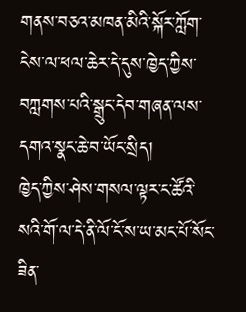གནས་བཅའ་མཁན་མིའི་སྐོར་ཀློག་ངེས་ལ་ཕལ་ཆེར་དེ་དུས་ཁྱེད་ཀྱིས་བཀླགས་པའི་སྒྲུང་དེབ་གཞན་ལས་དགའ་སྣང་ཆེ་བ་ཡོང་སྲིད།
ཁྱེད་ཀྱིས་ཤེས་གསལ་ལྟར་ང་ཚོའི་སའི་གོ་ལ་དེ་ནི་ལོ་ངོ་ས་ཡ་མང་པོ་སོང་ཟིན་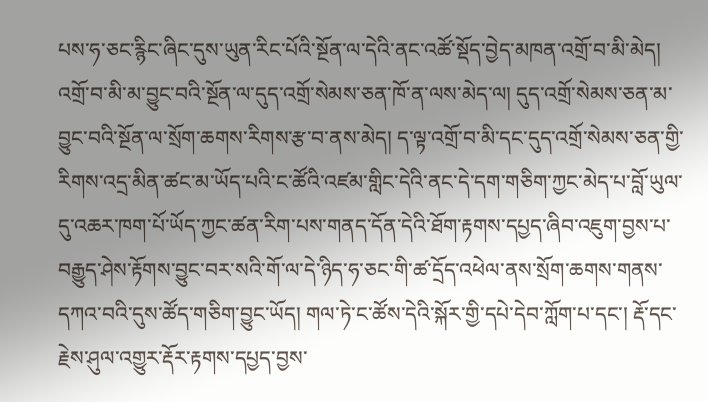པས་ཧ་ཅང་རྙིང་ཞིང་དུས་ཡུན་རིང་པོའི་སྔོན་ལ་དེའི་ནང་འཚོ་སྡོད་བྱེད་མཁན་འགྲོ་བ་མི་མེད།  འགྲོ་བ་མི་མ་བྱུང་བའི་སྔོན་ལ་དུད་འགྲོ་སེམས་ཅན་ཁོ་ན་ལས་མེད་ལ། དུད་འགྲོ་སེམས་ཅན་མ་བྱུང་བའི་སྔོན་ལ་སྲོག་ཆགས་རིགས་རྩ་བ་ནས་མེད། ད་ལྟ་འགྲོ་བ་མི་དང་དུད་འགྲོ་སེམས་ཅན་གྱི་རིགས་འདྲ་མིན་ཚང་མ་ཡོད་པའི་ང་ཚོའི་འཛམ་གླིང་དེའི་ནང་དེ་དག་གཅིག་ཀྱང་མེད་པ་བློ་ཡུལ་དུ་འཆར་ཁག་པོ་ཡོད་ཀྱང་ཚན་རིག་པས་གནད་དོན་དེའི་ཐོག་རྟགས་དཔྱད་ཞིབ་འཇུག་བྱས་པ་བརྒྱུད་ཤེས་རྟོགས་བྱུང་བར་སའི་གོ་ལ་དེ་ཉིད་ཧ་ཅང་གི་ཚ་དྲོད་འཕེལ་ནས་སྲོག་ཆགས་གནས་དཀའ་བའི་དུས་ཚོད་གཅིག་བྱུང་ཡོད། གལ་ཏེ་ང་ཚོས་དེའི་སྐོར་གྱི་དཔེ་དེབ་ཀློག་པ་དང་། རྡོ་དང་རྗེས་ཤུལ་འགྱུར་རྡོར་རྟགས་དཔྱད་བྱས་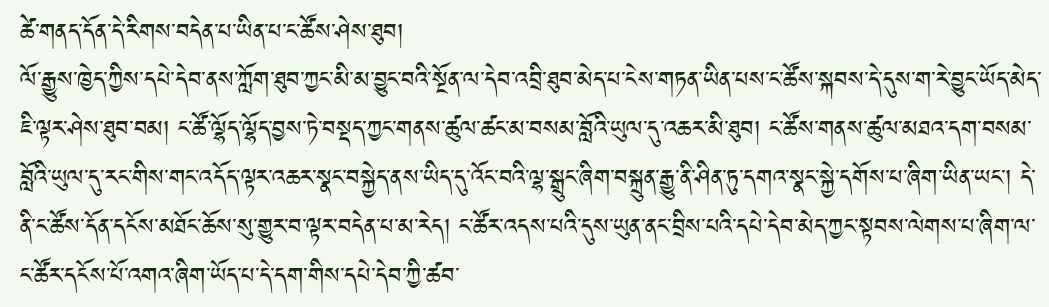ཚེ་གནད་དོན་དེ་རིགས་བདེན་པ་ཡིན་པ་ང་ཚོས་ཤེས་ཐུབ།
ལོ་རྒྱུས་ཁྱེད་ཀྱིས་དཔེ་དེབ་ནས་ཀློག་ཐུབ་ཀྱང་མི་མ་བྱུང་བའི་སྔོན་ལ་དེབ་འབྲི་ཐུབ་མེད་པ་ངེས་གཏན་ཡིན་པས་ང་ཚོས་སྐབས་དེ་དུས་ག་རེ་བྱུང་ཡོད་མེད་ཇི་ལྟར་ཤེས་ཐུབ་བམ། ང་ཚོ་ལྷོད་ལྷོད་བྱས་ཏེ་བསྡད་ཀྱང་གནས་ཚུལ་ཚང་མ་བསམ་བློའི་ཡུལ་དུ་འཆར་མི་ཐུབ། ང་ཚོས་གནས་ཚུལ་མཐའ་དག་བསམ་བློའི་ཡུལ་དུ་རང་གིས་གང་འདོད་ལྟར་འཆར་སྣང་བསྐྱེད་ནས་ཡིད་དུ་འོང་བའི་ལྷ་སྒྲུང་ཞིག་བསྐྲུན་རྒྱུ་ནི་ཤིན་ཏུ་དགའ་སྣང་སྐྱེ་དགོས་པ་ཞིག་ཡིན་ཡང་། དེ་ནི་ང་ཚོས་དོན་དངོས་མཐོང་ཆོས་སུ་གྱུར་བ་ལྟར་བདེན་པ་མ་རེད། ང་ཚོར་འདས་པའི་དུས་ཡུན་ནང་བྲིས་པའི་དཔེ་དེབ་མེད་ཀྱང་སྟབས་ལེགས་པ་ཞིག་ལ་ང་ཚོར་དངོས་པོ་འགའ་ཞིག་ཡོད་པ་དེ་དག་གིས་དཔེ་དེབ་ཀྱི་ཚབ་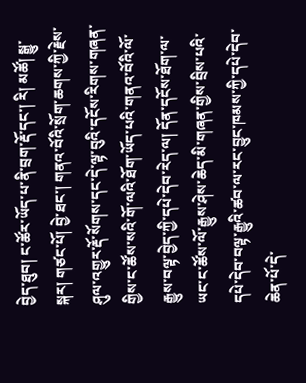བྱེད་ཐུབ། ང་ཚོར་ཡོད་པ་ནི་བྲག་རྡོ་དང་། རི། མཚོ། སྒྱུ་སྐར། གཙང་པོ། བྱེ་ཐང་། གནའ་བོའི་སྲོག་ཆགས་ཀྱི་རྗེས་ཤུལ་འགྱུར་རྡོ་སོགས་དང་དེ་ལྟ་བུའི་དངོས་རིགས་གཞན་གྱིས་ང་ཚོས་སའི་གོ་ལའི་ཐོག་ཡོད་པའི་གནའ་བོའི་ལོ་རྒྱུས་བལྟ་བྱེད་ཀྱི་དཔེ་དེབ་རེད་ལ། དོན་དངོས་ཐོག་ལ་ཡང་ང་ཚོས་ལོ་རྒྱུས་ཤེས་ཆེད་མི་གཞན་གྱིས་བྲིས་པའི་དཔེ་དེབ་བལྟ་རྒྱུའི་ཚབ་ལ་རང་བྱུང་ཁམས་ཀྱི་དཔེ་དེབ་ཆེན་པོ་དེ་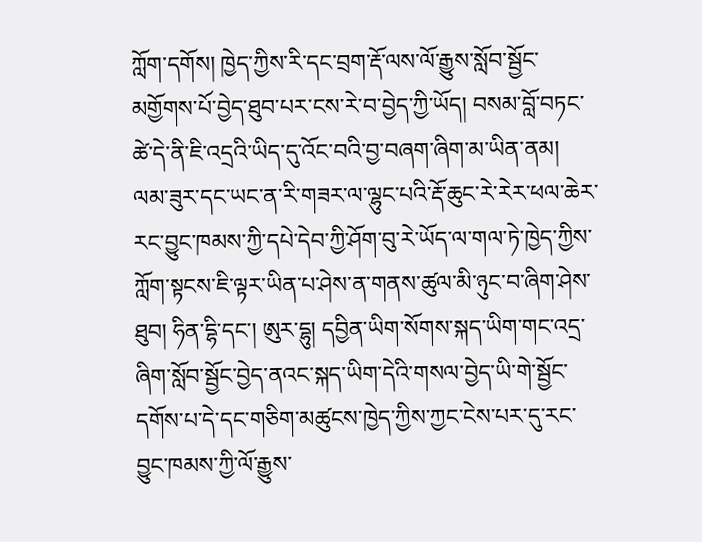ཀློག་དགོས། ཁྱེད་ཀྱིས་རི་དང་བྲག་རྡོ་ལས་ལོ་རྒྱུས་སློབ་སྦྱོང་མགྱོགས་པོ་བྱེད་ཐུབ་པར་ངས་རེ་བ་བྱེད་ཀྱི་ཡོད། བསམ་བློ་བཏང་ཚེ་དེ་ནི་ཇི་འདྲའི་ཡིད་དུ་འོང་བའི་བྱ་བཞག་ཞིག་མ་ཡིན་ནམ། ལམ་ཟུར་དང་ཡང་ན་རི་གཟར་ལ་ལྷུང་པའི་རྡོ་ཆུང་རེ་རེར་ཕལ་ཆེར་རང་བྱུང་ཁམས་ཀྱི་དཔེ་དེབ་ཀྱི་ཤོག་བུ་རེ་ཡོད་ལ་གལ་ཏེ་ཁྱེད་ཀྱིས་ཀློག་སྟངས་ཇི་ལྟར་ཡིན་པ་ཤེས་ན་གནས་ཚུལ་མི་ཉུང་བ་ཞིག་ཤེས་ཐུབ། ཧིན་དྷི་དང་། ཨུར་དྷུ། དབྱིན་ཡིག་སོགས་སྐད་ཡིག་གང་འདྲ་ཞིག་སློབ་སྦྱོང་བྱེད་ནའང་སྐད་ཡིག་དེའི་གསལ་བྱེད་ཡི་གེ་སྦྱོང་དགོས་པ་དེ་དང་གཅིག་མཚུངས་ཁྱེད་ཀྱིས་ཀྱང་ངེས་པར་དུ་རང་བྱུང་ཁམས་ཀྱི་ལོ་རྒྱུས་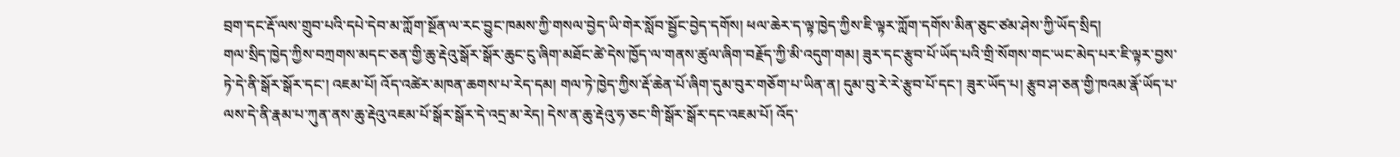བྲག་དང་རྡོ་ལས་གྲུབ་པའི་དཔེ་དེབ་མ་ཀློག་སྔོན་ལ་རང་བྱུང་ཁམས་ཀྱི་གསལ་བྱེད་ཡི་གེར་སློབ་སྦྱོང་བྱེད་དགོས། ཕལ་ཆེར་ད་ལྟ་ཁྱེད་ཀྱིས་ཇི་ལྟར་ཀློག་དགོས་མིན་ཅུང་ཙམ་ཤེས་ཀྱི་ཡོད་སྲིད།
གལ་སྲིད་ཁྱེད་ཀྱིས་བཀྲགས་མདང་ཅན་གྱི་ཆུ་རྡེའུ་སྒོར་སྒོར་ཆུང་ངུ་ཞིག་མཐོང་ཚེ་དེས་ཁྱོད་ལ་གནས་ཚུལ་ཞིག་བརྗོད་ཀྱི་མི་འདུག་གམ། ཟུར་དང་རྩུབ་པོ་ཡོད་པའི་གྲི་སོགས་གང་ཡང་མེད་པར་ཇི་ལྟར་བྱས་ཏེ་དེ་ནི་སྒོར་སྒོར་དང་། འཇམ་པོ། འོད་འཚེར་མཁན་ཆགས་པ་རེད་དམ། གལ་ཏེ་ཁྱེད་ཀྱིས་རྡོ་ཆེན་པོ་ཞིག་དུམ་བུར་གཅོག་པ་ཡིན་ན། དུམ་བུ་རེ་རེ་རྩུབ་པོ་དང་། ཟུར་ཡོད་པ། རྩུབ་ཤ་ཅན་གྱི་ཁའམ་རྣོ་ཡོད་པ་ལས་དེ་ནི་རྣམ་པ་ཀུན་ནས་ཆུ་རྡེའུ་འཇམ་པོ་སྒོར་སྒོར་དེ་འདྲ་མ་རེད། དེས་ན་ཆུ་རྡེའུ་ཧ་ཅང་གི་སྒོར་སྒོར་དང་འཇམ་པོ། འོད་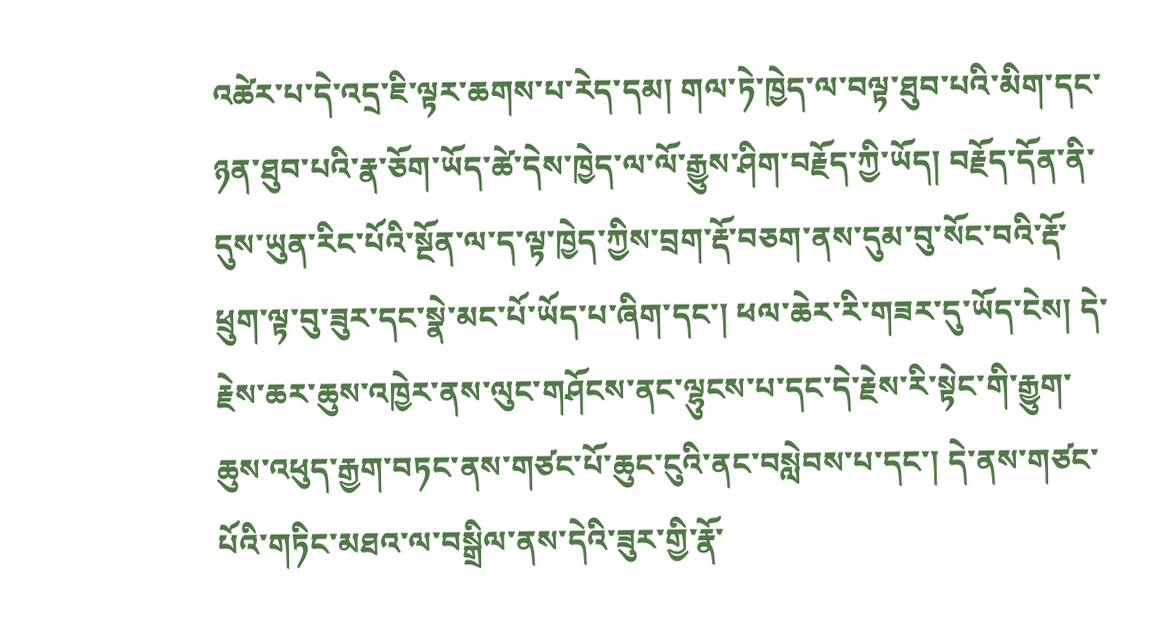འཚེར་པ་དེ་འདྲ་ཇི་ལྟར་ཆགས་པ་རེད་དམ། གལ་ཏེ་ཁྱེད་ལ་བལྟ་ཐུབ་པའི་མིག་དང་ཉན་ཐུབ་པའི་རྣ་ཅོག་ཡོད་ཚེ་དེས་ཁྱེད་ལ་ལོ་རྒྱུས་ཤིག་བརྗོད་ཀྱི་ཡོད། བརྗོད་དོན་ནི་དུས་ཡུན་རིང་པོའི་སྔོན་ལ་ད་ལྟ་ཁྱེད་ཀྱིས་བྲག་རྡོ་བཅག་ནས་དུམ་བུ་སོང་བའི་རྡོ་ཕྲུག་ལྟ་བུ་ཟུར་དང་སྣེ་མང་པོ་ཡོད་པ་ཞིག་དང་། ཕལ་ཆེར་རི་གཟར་དུ་ཡོད་ངེས། དེ་རྗེས་ཆར་ཆུས་འཁྱེར་ནས་ལུང་གཤོངས་ནང་ལྷུངས་པ་དང་དེ་རྗེས་རི་སྟེང་གི་རྒྱུག་ཆུས་འཕུད་རྒྱག་བཏང་ནས་གཙང་པོ་ཆུང་ངུའི་ནང་བསླེབས་པ་དང་། དེ་ནས་གཙང་པོའི་གཏིང་མཐའ་ལ་བསྒྲིལ་ནས་དེའི་ཟུར་གྱི་རྣོ་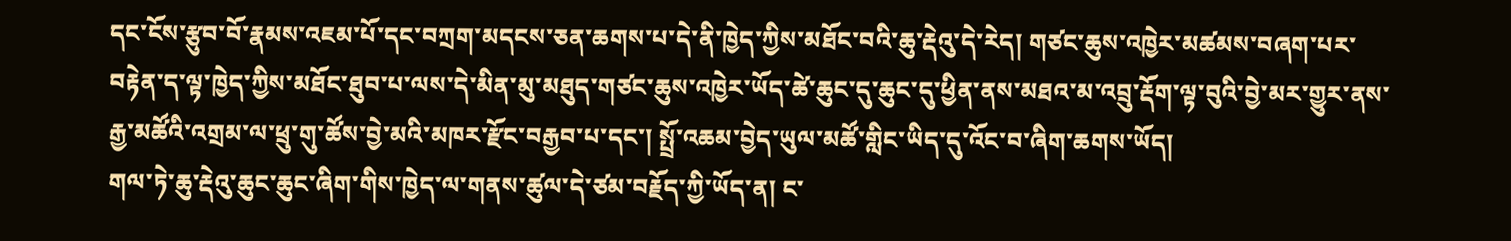དང་ངོས་རྩུབ་བོ་རྣམས་འཇམ་པོ་དང་བཀྲག་མདངས་ཅན་ཆགས་པ་དེ་ནི་ཁྱེད་ཀྱིས་མཐོང་བའི་ཆུ་རྡེའུ་དེ་རེད། གཙང་ཆུས་འཁྱེར་མཚམས་བཞག་པར་བརྟེན་ད་ལྟ་ཁྱེད་ཀྱིས་མཐོང་ཐུབ་པ་ལས་དེ་མིན་མུ་མཐུད་གཙང་ཆུས་འཁྱེར་ཡོད་ཚེ་ཆུང་དུ་ཆུང་དུ་ཕྱིན་ནས་མཐའ་མ་འབྲུ་རྡོག་ལྟ་བུའི་བྱེ་མར་གྱུར་ནས་རྒྱ་མཚོའི་འགྲམ་ལ་ཕྲུ་གུ་ཚོས་བྱེ་མའི་མཁར་རྫོང་བརྒྱབ་པ་དང་། སྤྲོ་འཆམ་བྱེད་ཡུལ་མཚོ་གླིང་ཡིད་དུ་འོང་བ་ཞིག་ཆགས་ཡོད།
གལ་ཏེ་ཆུ་རྡེའུ་ཆུང་ཆུང་ཞིག་གིས་ཁྱེད་ལ་གནས་ཚུལ་དེ་ཙམ་བརྗོད་ཀྱི་ཡོད་ན། ང་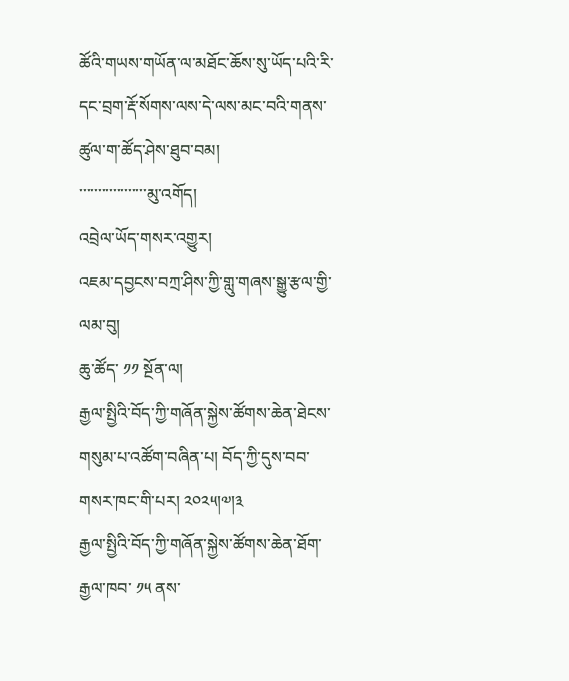ཚོའི་གཡས་གཡོན་ལ་མཐོང་ཆོས་སུ་ཡོད་པའི་རི་དང་བྲག་རྡོ་སོགས་ལས་དེ་ལས་མང་བའི་གནས་ཚུལ་ག་ཚོད་ཤེས་ཐུབ་བམ།
་་་་་་་་་་་་་་་་་་མུ་འགོད།
འབྲེལ་ཡོད་གསར་འགྱུར།
འཇམ་དབྱངས་བཀྲ་ཤིས་ཀྱི་གླུ་གཞས་སྒྱུ་རྩལ་གྱི་ལམ་བུ།
ཆུ་ཚོད་ ༡༡ སྔོན་ལ།
རྒྱལ་སྤྱིའི་བོད་ཀྱི་གཞོན་སྐྱེས་ཚོགས་ཆེན་ཐེངས་གསུམ་པ་འཚོག་བཞིན་པ། བོད་ཀྱི་དུས་བབ་གསར་ཁང་གི་པར། ༢༠༢༥།༧།༣
རྒྱལ་སྤྱིའི་བོད་ཀྱི་གཞོན་སྐྱེས་ཚོགས་ཆེན་ཐོག་རྒྱལ་ཁབ་ ༡༥ ནས་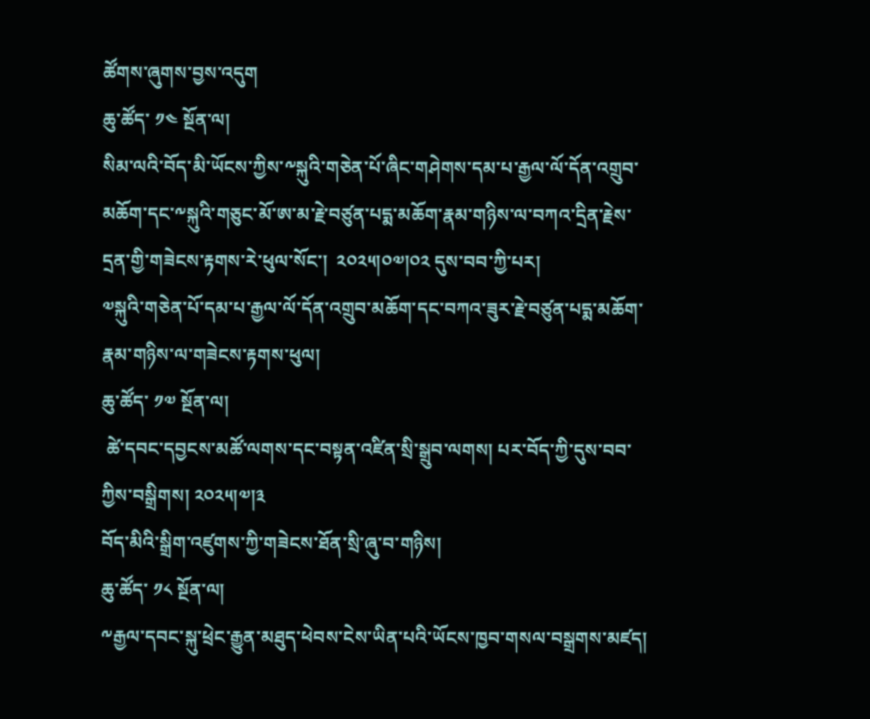ཚོགས་ཞུགས་བྱས་འདུག
ཆུ་ཚོད་ ༡༤ སྔོན་ལ།
སིམ་ལའི་བོད་མི་ཡོངས་ཀྱིས་༸སྐུའི་གཅེན་པོ་ཞིང་གཤེགས་དམ་པ་རྒྱལ་ལོ་དོན་འགྲུབ་མཆོག་དང་༸སྐུའི་གཅུང་མོ་ཨ་མ་རྗེ་བཙུན་པདྨ་མཆོག་རྣམ་གཉིས་ལ་བཀའ་དྲིན་རྗེས་དྲན་གྱི་གཟེངས་རྟགས་རེ་ཕུལ་སོང་།  ༢༠༢༥།༠༧།༠༢ དུས་བབ་ཀྱི་པར།
༧སྐུའི་གཅེན་པོ་དམ་པ་རྒྱལ་ལོ་དོན་འགྲུབ་མཆོག་དང་བཀའ་ཟུར་རྗེ་བཙུན་པདྨ་མཆོག་རྣམ་གཉིས་ལ་གཟེངས་རྟགས་ཕུལ།
ཆུ་ཚོད་ ༡༧ སྔོན་ལ།
 ཚེ་དབང་དབྱངས་མཚོ་ལགས་དང་བསྟན་འཛིན་སྲི་སྒྲུབ་ལགས། པར་བོད་ཀྱི་དུས་བབ་ཀྱིས་བསྒྲིགས། ༢༠༢༥།༧།༣
བོད་མིའི་སྒྲིག་འཛུགས་ཀྱི་གཟེངས་ཐོན་སྲི་ཞུ་བ་གཉིས།
ཆུ་ཚོད་ ༡༨ སྔོན་ལ།
༸རྒྱལ་དབང་སྐུ་ཕྲེང་རྒྱུན་མཐུད་ཕེབས་ངེས་ཡིན་པའི་ཡོངས་ཁྱབ་གསལ་བསྒྲགས་མཛད།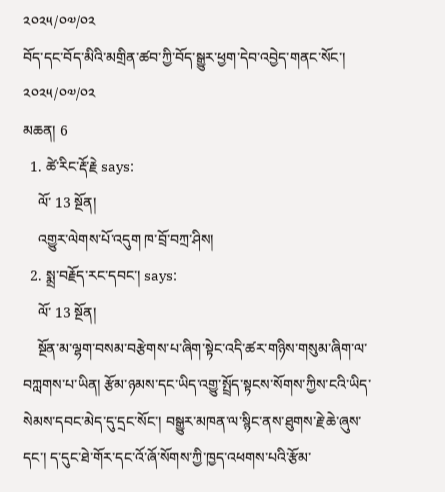༢༠༢༥/༠༧/༠༢
བོད་དང་བོད་མིའི་མགྲིན་ཚབ་ཀྱི་བོད་སྒྱུར་ཕྱག་དེབ་འབྱེད་གནང་སོང་།
༢༠༢༥/༠༧/༠༢
མཆན། 6
  1. ཚེ་རིང་རྡོ་རྗེ says:
    ལོ་ 13 སྔོན།
    འགྱུར་ལེགས་པོ་འདུག ཁ་བྲོ་བཀྲ་ཤིས།
  2. སྨྲ་བརྗོད་རང་དབང་། says:
    ལོ་ 13 སྔོན།
    སྔོན་མ་ལྷག་བསམ་བརྩེགས་པ་ཞིག་སྟེང་འདི་ཚར་གཉིས་གསུམ་ཞིག་ལ་བཀླགས་པ་ཡིན། རྩོམ་ཉམས་དང་ཡིད་འགྱུ་སྤྲོད་སྟངས་སོགས་ཀྱིས་ངའི་ཡིད་སེམས་དབང་མེད་དུ་དྲང་སོང་། བསྒྱུར་མཁན་ལ་སྙིང་ནས་ཐུགས་རྗེ་ཆེ་ཞུས་དང་། ད་དུང་ཐེ་གོར་དང་འོ་ཞོ་སོགས་ཀྱི་ཁྱད་འཕགས་པའི་རྩོམ་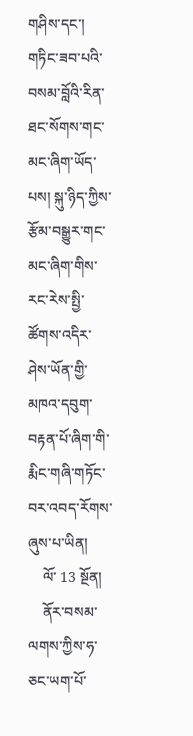གཤིས་དང་། གཏིང་ཟབ་པའི་བསམ་བློའི་རིན་ཐང་སོགས་གང་མང་ཞིག་ཡོད་པས། སྐུ་ཉིད་ཀྱིས་རྩོམ་བསྒྱུར་གང་མང་ཞིག་གིས་རང་རེས་སྤྱི་ཚོགས་འདིར་ཤེས་ཡོན་གྱི་མཁའ་དབུག་བརྟན་པོ་ཞིག་གི་རྨིང་གཞི་གཏོང་བར་འབད་རོགས་ཞུས་པ་ཡིན།
    ལོ་ 13 སྔོན།
    ནོར་བསམ་ལགས་ཀྱིས་ཧ་ཅང་ཡག་པོ་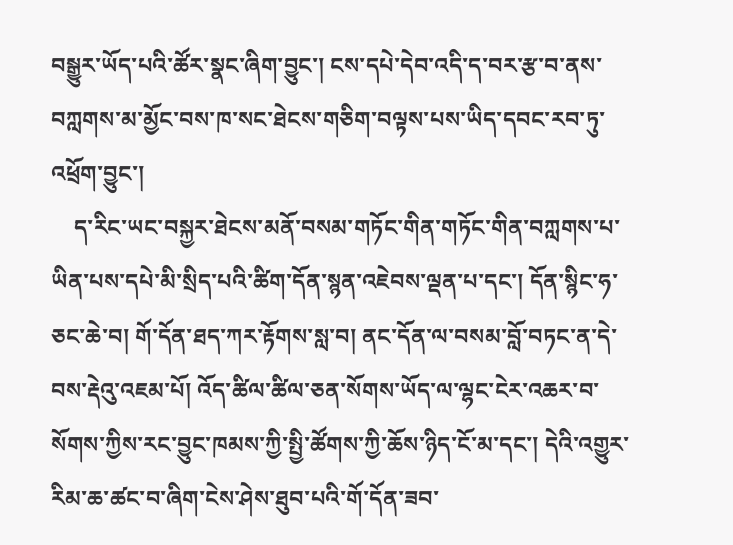བསྒྱུར་ཡོད་པའི་ཚོར་སྣང་ཞིག་བྱུང་། ངས་དཔེ་དེབ་འདི་ད་བར་རྩ་བ་ནས་བཀླགས་མ་མྱོང་བས་ཁ་སང་ཐེངས་གཅིག་བལྟས་པས་ཡིད་དབང་རབ་ཏུ་འཕྲོག་བྱུང་།
    ད་རིང་ཡང་བསྐྱར་ཐེངས་མནོ་བསམ་གཏོང་གིན་གཏོང་གིན་བཀླགས་པ་ཡིན་པས་དཔེ་མི་སྲིད་པའི་ཚིག་དོན་སྙན་འཇེབས་ལྡན་པ་དང་། དོན་སྙིང་ཧ་ཅང་ཆེ་བ། གོ་དོན་ཐད་ཀར་རྟོགས་སླ་བ། ནང་དོན་ལ་བསམ་བློ་བཏང་ན་དེ་བས་རྡེའུ་འཇམ་པོ། འོད་ཚིལ་ཚིལ་ཅན་སོགས་ཡོད་ལ་ལྷང་ངེར་འཆར་བ་སོགས་ཀྱིས་རང་བྱུང་ཁམས་ཀྱི་སྤྱི་ཚོགས་ཀྱི་ཆོས་ཉིད་ངོ་མ་དང་། དེའི་འགྱུར་རིམ་ཆ་ཚང་བ་ཞིག་ངེས་ཤེས་ཐུབ་པའི་གོ་དོན་ཟབ་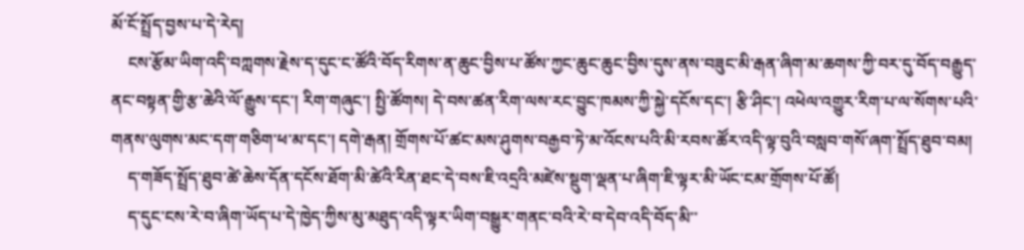མོ་ངོ་སྤྲོད་བྱས་པ་དེ་རེད།
    ངས་རྩོམ་ཡིག་འདི་བཀླགས་རྗེས་ད་དུང་ང་ཚོའི་བོད་རིགས་ན་ཆུང་བྱིས་པ་ཚོས་ཀྱང་ཆུང་ཆུང་བྱིས་དུས་ནས་བཟུང་མི་རྒན་ཞིག་མ་ཆགས་ཀྱི་བར་དུ་བོད་བརྒྱུད་ནང་བསྟན་གྱི་རྩ་ཆེའི་ལོ་རྒྱུས་དང་། རིག་གཞུང་། སྤྱི་ཚོགས། དེ་བས་ཚན་རིག་ལས་རང་བྱུང་ཁམས་ཀྱི་སྐྱེ་དངོས་དང་། རྩི་ཤིང་། འཕེལ་འགྱུར་རིག་པ་ལ་སོགས་པའི་གནས་ལུགས་མང་དག་གཅིག་ཕ་མ་དང་། དགེ་རྒན། གྲོགས་པོ་ཚང་མས་ཤུགས་བརྒྱབ་ཏེ་མ་འོངས་པའི་མི་རབས་ཚོར་འདི་ལྟ་བུའི་བསླབ་གསོ་ཞག་སྤྲོད་ཐུབ་བམ།
    ད་གཟོད་སྤྲོད་ཐུབ་ཚེ་ཆེས་དོན་དངོས་ཐོག་མི་ཚེའི་རིན་ཐང་དེ་བས་ཇི་འདྲའི་མཛེས་སྡུག་ལྡན་པ་ཞིག་ཇི་ལྟར་མི་ཡོང་ངམ་གྲོགས་པོ་ཚོ།
    ད་དུང་ངས་རེ་བ་ཞིག་ཡོད་པ་དེ་ཁྱེད་ཀྱིས་མུ་མཐུད་འདི་ལྟར་ཡིག་བསྒྱུར་གནང་བའི་རེ་བ་དེབ་འདི་བོད་མི་་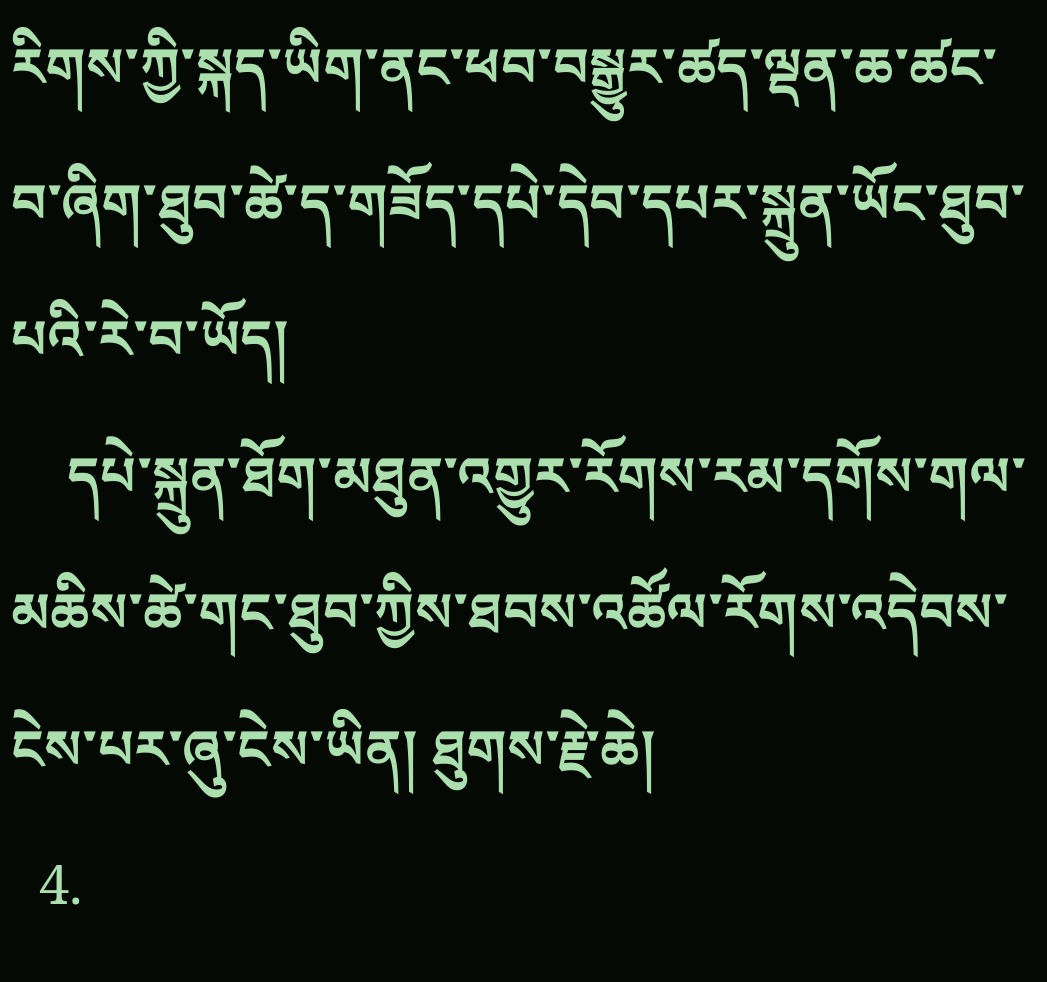རིགས་ཀྱི་སྐད་ཡིག་ནང་ཕབ་བསྒྱུར་ཚད་ལྡན་ཆ་ཚང་བ་ཞིག་ཐུབ་ཚེ་ད་གཟོད་དཔེ་དེབ་དཔར་སྐྲུན་ཡོང་ཐུབ་པའི་རེ་བ་ཡོད།
    དཔེ་སྐྲུན་ཐོག་མཐུན་འགྱུར་རོགས་རམ་དགོས་གལ་མཆིས་ཚེ་གང་ཐུབ་ཀྱིས་ཐབས་འཚོལ་རོགས་འདེབས་ངེས་པར་ཞུ་ངེས་ཡིན། ཐུགས་རྗེ་ཆེ།
  4.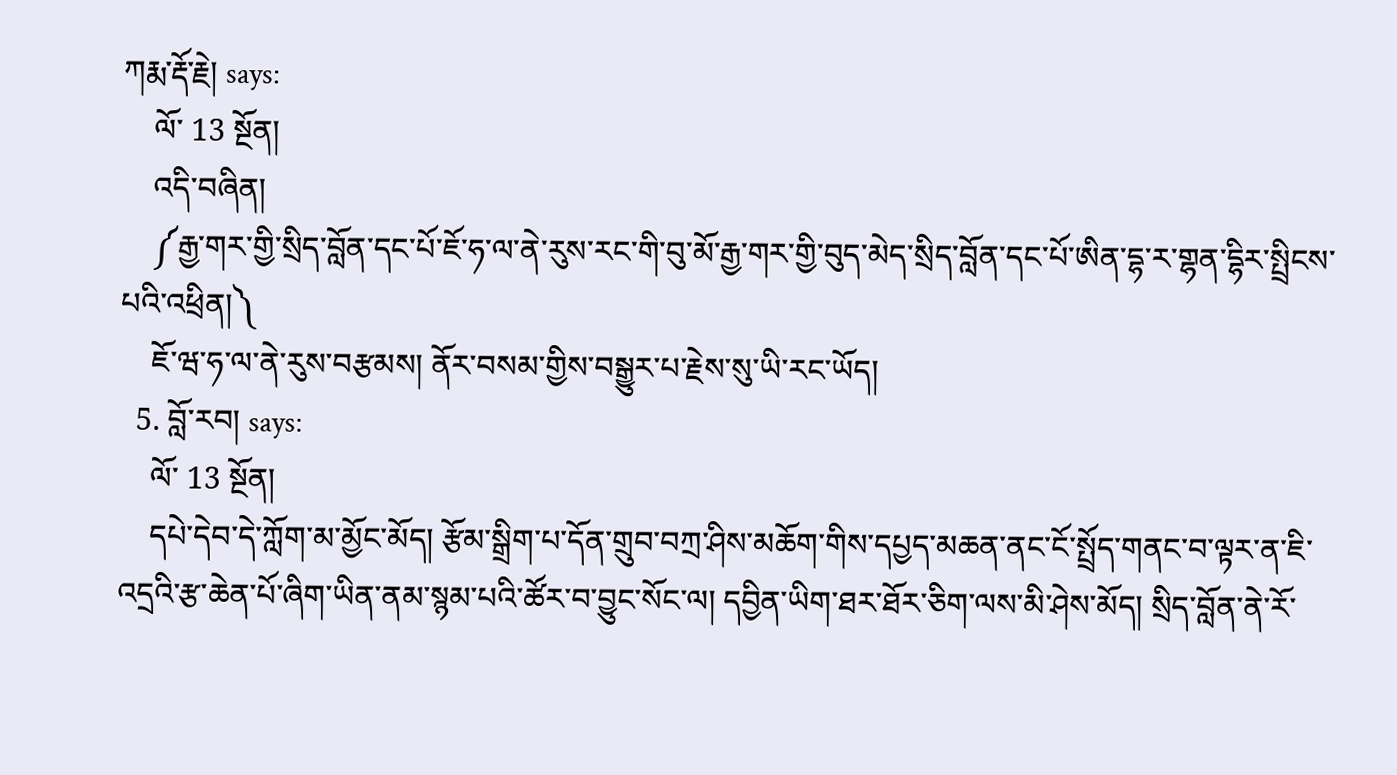ཀརྨ་རྡོ་རྗེ། says:
    ལོ་ 13 སྔོན།
    འདི་བཞིན།
    ༼རྒྱ་གར་གྱི་སྲིད་བློན་དང་པོ་ཇོ་ཧ་ལ་ནེ་རུས་རང་གི་བུ་མོ་རྒྱ་གར་གྱི་བུད་མེད་སྲིད་བློན་དང་པོ་ཨིན་དྷ་ར་གྷན་དྷིར་སྤྲིངས་པའི་འཕྲིན།༽
    ཇོ་ཝ་ཧ་ལ་ནེ་རུས་བརྩམས། ནོར་བསམ་གྱིས་བསྒྱུར་པ་རྗེས་སུ་ཡི་རང་ཡོད།
  5. བློ་རབ། says:
    ལོ་ 13 སྔོན།
    དཔེ་དེབ་དེ་ཀློག་མ་མྱོང་མོད། རྩོམ་སྒྲིག་པ་དོན་གྲུབ་བཀྲ་ཤིས་མཆོག་གིས་དཔྱད་མཆན་ནང་ངོ་སྤྲོད་གནང་བ་ལྟར་ན་ཇི་འདྲའི་རྩ་ཆེན་པོ་ཞིག་ཡིན་ནམ་སྙམ་པའི་ཚོར་བ་བྱུང་སོང་ལ། དབྱིན་ཡིག་ཐར་ཐོར་ཅིག་ལས་མི་ཤེས་མོད། སྲིད་བློན་ནེ་རོ་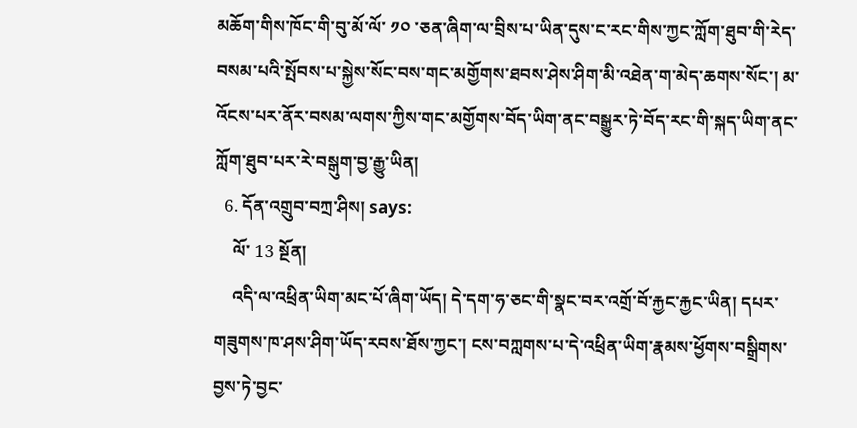མཆོག་གིས་ཁོང་གི་བུ་མོ་ལོ་ ༡༠ ་ཅན་ཞིག་ལ་བྲིས་པ་ཡིན་དུས་ང་རང་གིས་ཀྱང་ཀློག་ཐུབ་གི་རེད་བསམ་པའི་སྤོབས་པ་སྐྱེས་སོང་བས་གང་མགྱོགས་ཐབས་ཤེས་ཤིག་མི་འཐེན་ག་མེད་ཆགས་སོང་། མ་འོངས་པར་ནོར་བསམ་ལགས་ཀྱིས་གང་མགྱོགས་བོད་ཡིག་ནང་བསྒྱུར་ཏེ་བོད་རང་གི་སྐད་ཡིག་ནང་ཀློག་ཐུབ་པར་རེ་བསྒུག་བྱ་རྒྱུ་ཡིན།
  6. དོན་འགྲུབ་བཀྲ་ཤིས། says:
    ལོ་ 13 སྔོན།
    འདི་ལ་འཕྲིན་ཡིག་མང་པོ་ཞིག་ཡོད། དེ་དག་ཧ་ཅང་གི་སྣང་བར་འགྲོ་བོ་རྐྱང་རྐྱང་ཡིན། དཔར་གཟུགས་ཁ་ཤས་ཤིག་ཡོད་རབས་ཐོས་ཀྱང་། ངས་བཀླགས་པ་དེ་འཕྲིན་ཡིག་རྣམས་ཕྱོགས་བསྒྲིགས་བྱས་ཏེ་བྱང་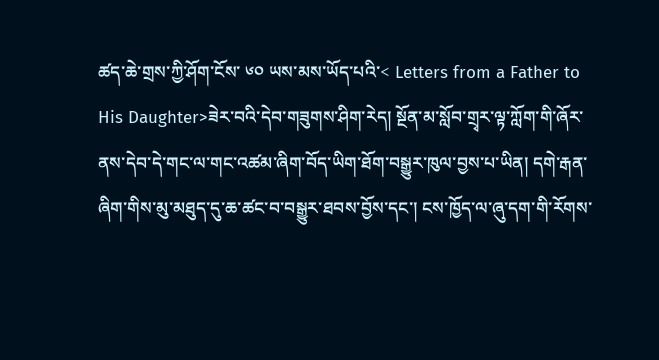ཚད་ཆེ་གྲས་ཀྱི་ཤོག་ངོས་ ༦༠ ཡས་མས་ཡོད་པའི་< Letters from a Father to His Daughter>ཟེར་བའི་དེབ་གཟུགས་ཤིག་རེད། སྔོན་མ་སློབ་གྲྭར་ལྟ་ཀློག་གི་ཞོར་ནས་དེབ་དེ་གང་ལ་གང་འཚམ་ཞིག་བོད་ཡིག་ཐོག་བསྒྱུར་ཁུལ་བྱས་པ་ཡིན། དགེ་རྒན་ཞིག་གིས་མུ་མཐུད་དུ་ཆ་ཚང་བ་བསྒྱུར་ཐབས་བྱོས་དང་། ངས་ཁྱོད་ལ་ཞུ་དག་གི་རོགས་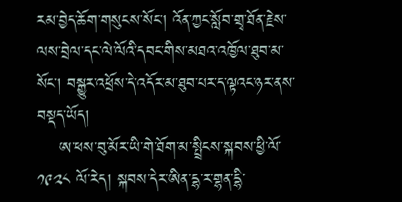རམ་བྱེད་ཆོག་གསུངས་སོང་། འོན་ཀྱང་སློབ་གྲྭ་ཐོན་རྗེས་ལས་བྲེལ་དང་ལེ་ལོའི་དབང་གིས་མཐའ་འཁྱོལ་ཐུབ་མ་སོང་། བསྒྱུར་འཕྲོས་དེ་འདོར་མ་ཐུབ་པར་ད་ལྟའང་ཉར་ནས་བསྡད་ཡོད།
    ཨ་ཕས་བུ་མོར་ཡི་གེ་ཐོག་མ་སྤྲིངས་སྐབས་ཕྱི་ལོ་ ༡༩༢༨ ལོ་རེད། སྐབས་དེར་ཨིན་དྷ་ར་གྷན་དྷི་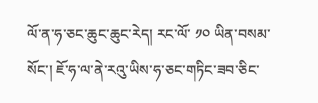ལོ་ན་ཧ་ཅང་ཆུང་ཆུང་རེད། རང་ལོ་ ༡༠ ཡིན་བསམ་སོང་། ཇོ་ཧ་ལ་ནེ་རའུ་ཡིས་ཧ་ཅང་གཏིང་ཟབ་ཅིང་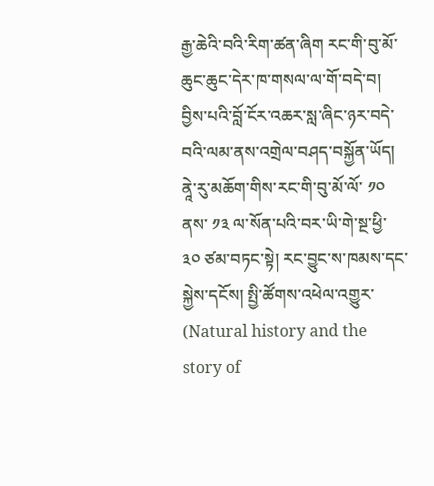རྒྱ་ཆེའི་བའི་རིག་ཚན་ཞིག རང་གི་བུ་མོ་ཆུང་ཆུང་དེར་ཁ་གསལ་ལ་གོ་བདེ་བ། བྱིས་པའི་བློ་ངོར་འཆར་སླ་ཞིང་ཉར་བདེ་བའི་ལམ་ནས་འགྲེལ་བཤད་བསྐྱོན་ཡོད། ནཱེ་རུ་མཆོག་གིས་རང་གི་བུ་མོ་ལོ་ ༡༠ ནས་ ༡༣ ལ་སོན་པའི་བར་ཡི་གེ་སྔ་ཕྱི་ ༣༠ ཙམ་བཏང་སྟེ། རང་བྱུང་ས་ཁམས་དང་སྐྱེས་དངོས། སྤྱི་ཚོགས་འཕེལ་འགྱུར་ (Natural history and the story of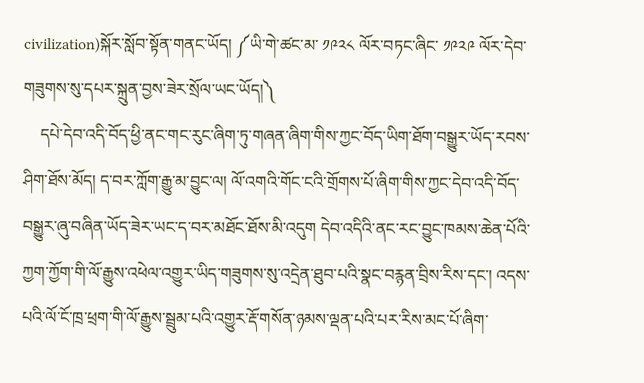civilization)སྐོར་སློབ་སྟོན་གནང་ཡོད། ༼ཡི་གེ་ཚང་མ་ ༡༩༢༨ ལོར་བཏང་ཞིང་ ༡༩༢༩ ལོར་དེབ་གཟུགས་སུ་དཔར་སྐྲུན་བྱས་ཟེར་སྲོལ་ཡང་ཡོད།༽
    དཔེ་དེབ་འདི་བོད་ཕྱི་ནང་གང་རུང་ཞིག་ཏུ་གཞན་ཞིག་གིས་ཀྱང་བོད་ཡིག་ཐོག་བསྒྱུར་ཡོད་རབས་ཤིག་ཐོས་མོད། ད་བར་ཀློག་རྒྱུ་མ་བྱུང་ལ། ལོ་འགའི་གོང་ངའི་གྲོགས་པོ་ཞིག་གིས་ཀྱང་དེབ་འདི་བོད་བསྒྱུར་ཞུ་བཞིན་ཡོད་ཟེར་ཡང་ད་བར་མཐོང་ཐོས་མི་འདུག དེབ་འདིའི་ནང་རང་བྱུང་ཁམས་ཆེན་པོའི་ཀྱག་ཀྱོག་གི་ལོ་རྒྱུས་འཕེལ་འགྱུར་ཡིད་གཟུགས་སུ་འདྲེན་ཐུབ་པའི་སྣང་བརྙན་བྲིས་རིས་དང་། འདས་པའི་ལོ་ངོ་ཁྲ་ཕྲག་གི་ལོ་རྒྱུས་སྦྲུམ་པའི་འགྱུར་རྡོ་གསོན་ཉམས་ལྡན་པའི་པར་རིས་མང་པོ་ཞིག་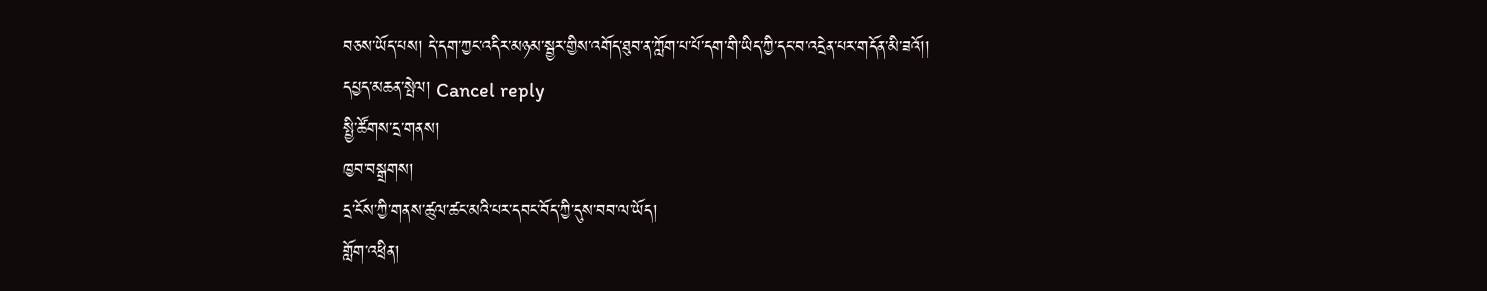བཅས་ཡོད་པས། དེ་དག་ཀྱང་འདིར་མཉམ་སྦྱར་གྱིས་འགོད་ཐུབ་ན་ཀློག་པ་པོ་དག་གི་ཡིད་ཀྱི་དང་བ་འདྲེན་པར་གདོན་མི་ཟའོ།།
དཔྱད་མཆན་སྤེལ། Cancel reply
སྤྱི་ཚོགས་དྲ་གནས།
ཁྱབ་བསྒྲགས།
དྲ་ངོས་ཀྱི་གནས་ཚུལ་ཚང་མའི་པར་དབང་བོད་ཀྱི་དུས་བབ་ལ་ཡོད།
གློག་འཕྲིན།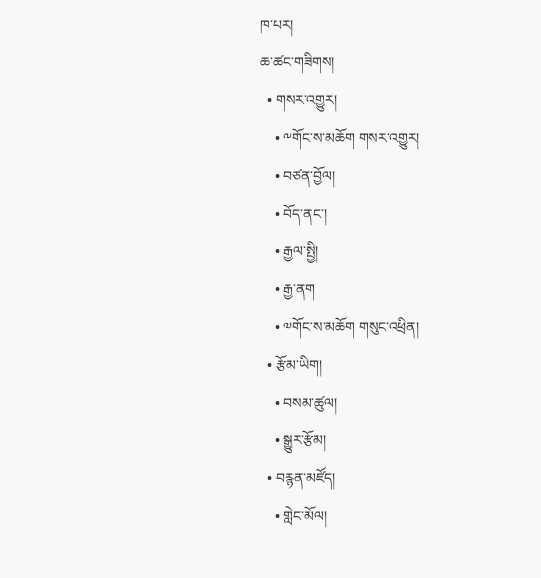ཁ་པར།
ཆ་ཚང་གཟིགས།
  • གསར་འགྱུར།
    • ༸གོང་ས་མཆོག གསར་འགྱུར།
    • བཙན་བྱོལ།
    • བོད་ནང་།
    • རྒྱལ་སྤྱི།
    • རྒྱ་ནག
    • ༧གོང་ས་མཆོག གསུང་འཕྲིན།
  • རྩོམ་ཡིག།
    • བསམ་ཚུལ།
    • སྒྱུར་རྩོམ།
  • བརྙན་མཛོད།
    • གླེང་མོལ།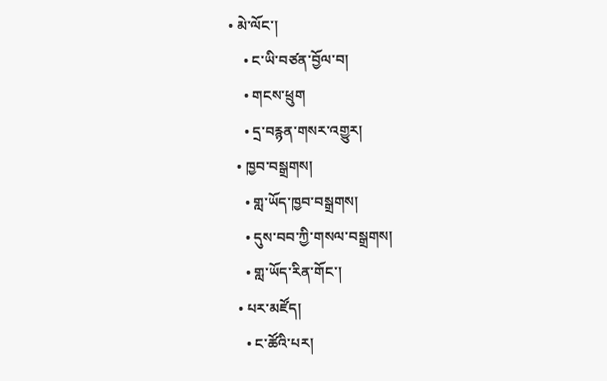• མེ་ལོང་།
    • ང་ཡི་བཙན་བྱོལ་བ།
    • གངས་ཕྲུག
    • དྲ་བརྙན་གསར་འགྱུར།
  • ཁྱབ་བསྒྲགས།
    • གླ་ཡོད་ཁྱབ་བསྒྲགས།
    • དུས་བབ་ཀྱི་གསལ་བསྒྲགས།
    • གླ་ཡོད་རིན་གོང་།
  • པར་མཛོད།
    • ང་ཚོའི་པར།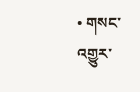• གསང་འགྱུར་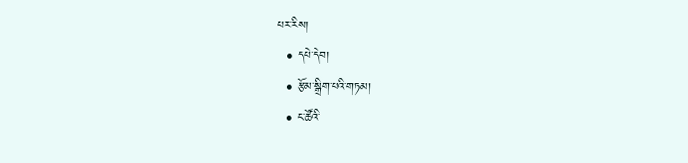པར་རིས།
  • དཔེ་དེབ།
  • རྩོམ་སྒྲིག་པའི་གཏམ།
  • ང་ཚོའི་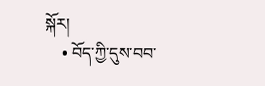སྐོར།
    • བོད་ཀྱི་དུས་བབ་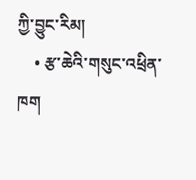ཀྱི་བྱུང་རིམ།
    • རྩ་ཆེའི་གསུང་འཕྲིན་ཁག